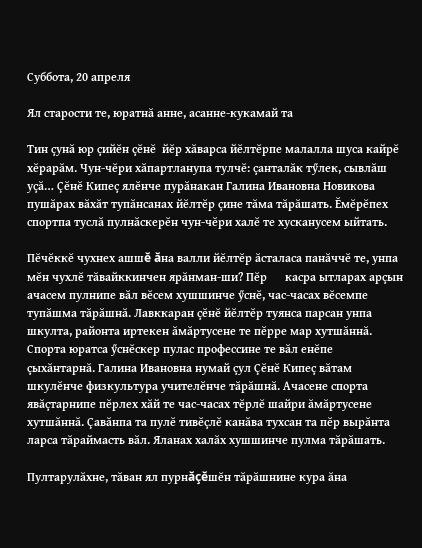Суббота, 20 апреля

Ял старости те, юратнă анне, асанне-кукамай та

Тин çунă юр çийĕн çĕнĕ  йĕр хăварса йĕлтĕрпе малалла шуса кайрĕ хĕрарăм. Чун-чĕри хăпартланупа тулчĕ: çанталăк тӳлек, сывлăш уçă… Çĕнĕ Кипеç ялĕнче пурăнакан Галина Ивановна Новикова пушăрах вăхăт тупăнсанах йĕлтĕр çине тăма тăрăшать. Ĕмĕрĕпех спортпа туслă пулнăскерĕн чун-чĕри халĕ те хусканусем ыйтать.

Пĕчĕккĕ чухнех ашшĕ ăна валли йĕлтĕр ăсталаса панăччĕ те, унпа мĕн чухлĕ тăвайккинчен ярăнман-ши? Пĕр      касра ытларах арçын ачасем пулнипе вăл вĕсем хушшинче ӳснĕ, час-часах вĕсемпе тупăшма тăрăшнă. Лавккаран çĕнĕ йĕлтĕр туянса парсан унпа шкулта, районта иртекен ăмăртусене те пĕрре мар хутшăннă. Спорта юратса ӳснĕскер пулас профессине те вăл енĕпе çыхăнтарнă. Галина Ивановна нумай çул Çĕнĕ Кипеç вăтам шкулĕнче физкультура учителĕнче тăрăшнă. Ачасене спорта явăçтарнипе пĕрлех хăй те час-часах тĕрлĕ шайри ăмăртусене хутшăннă. Çавăнпа та пулĕ тивĕçлĕ канăва тухсан та пĕр вырăнта ларса тăраймасть вăл. Яланах халăх хушшинче пулма тăрăшать.

Пултарулăхне, тăван ял пурнăçĕшĕн тăрăшнине кура ăна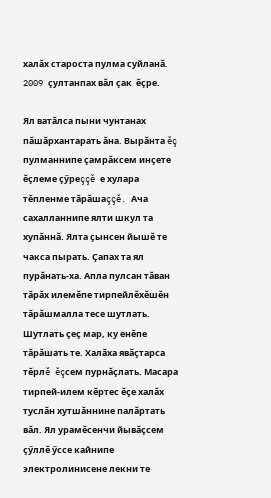халăх староста пулма суйланă. 2009 çултанпах вăл çак  ĕçре.

Ял ватăлса пыни чунтанах пăшăрхантарать ăна. Вырăнта ĕç пулманнипе çамрăксем инçете ĕçлеме çӳреççĕ е хулара тĕпленме тăрăшаççĕ. Ача сахалланнипе ялти шкул та хупăннă. Ялта çынсен йышĕ те чакса пырать. Çапах та ял пурăнать-ха. Апла пулсан тăван тăрăх илемĕпе тирпейлĕхĕшĕн тăрăшмалла тесе шутлать. Шутлать çеç мар, ку енĕпе  тăрăшать те. Халăха явăçтарса тĕрлĕ ĕçсем пурнăçлать. Масара тирпей-илем кĕртес ĕçе халăх туслăн хутшăннине палăртать вăл. Ял урамĕсенчи йывăçсем çӳллĕ ӳссе кайнипе электролинисене лекни те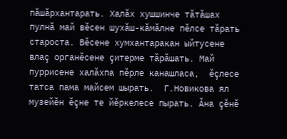пăшăрхантарать. Халăх хушшинче тăтăшах пулнă май вĕсен шухăш-кăмăлне пĕлсе тăрать староста. Вĕсене хумхантаракан ыйтусене влаç органĕсене çитерме тăрăшать. Май пуррисене халăхпа пĕрле канашласа,  ĕçлесе татса пама майсем шырать.  Г.Новикова ял музейĕн ĕçне те йĕркелесе пырать. Ăна çĕнĕ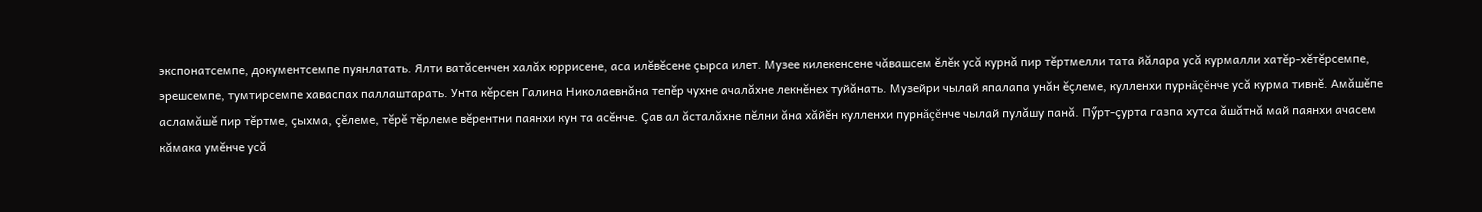экспонатсемпе, документсемпе пуянлатать. Ялти ватăсенчен халăх юррисене, аса илĕвĕсене çырса илет. Музее килекенсене чăвашсем ĕлĕк усă курнă пир тĕртмелли тата йăлара усă курмалли хатĕр-хĕтĕрсемпе, эрешсемпе, тумтирсемпе хаваспах паллаштарать. Унта кĕрсен Галина Николаевнăна тепĕр чухне ачалăхне лекнĕнех туйăнать. Музейри чылай япалапа унăн ĕçлеме, кулленхи пурнăçĕнче усă курма тивнĕ. Амăшĕпе асламăшĕ пир тĕртме, çыхма, çĕлеме, тĕрĕ тĕрлеме вĕрентни паянхи кун та асĕнче. Çав ал ăсталăхне пĕлни ăна хăйĕн кулленхи пурнăçĕнче чылай пулăшу панă. Пӳрт-çурта газпа хутса ăшăтнă май паянхи ачасем кăмака умĕнче усă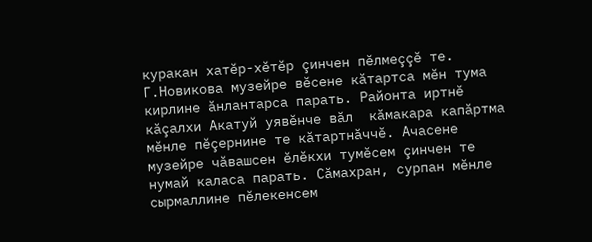куракан хатĕр-хĕтĕр çинчен пĕлмеççĕ те. Г.Новикова музейре вĕсене кăтартса мĕн тума кирлине ăнлантарса парать. Районта иртнĕ кăçалхи Акатуй уявĕнче вăл  кăмакара капăртма мĕнле пĕçернине те кăтартнăччĕ. Ачасене музейре чăвашсен ĕлĕкхи тумĕсем çинчен те нумай каласа парать. Сăмахран, сурпан мĕнле сырмаллине пĕлекенсем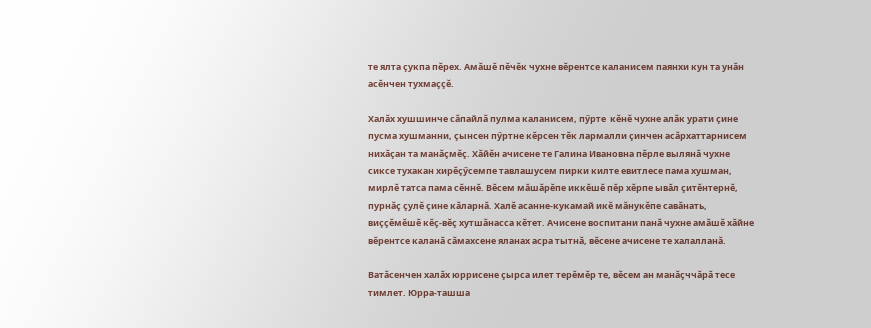те ялта çукпа пĕрех. Амăшĕ пĕчĕк чухне вĕрентсе каланисем паянхи кун та унăн асĕнчен тухмаççĕ.

Халăх хушшинче сăпайлă пулма каланисем, пӳрте  кĕнĕ чухне алăк урати çине пусма хушманни, çынсен пӳртне кĕрсен тĕк лармалли çинчен асăрхаттарнисем нихăçан та манăçмĕç. Хăйĕн ачисене те Галина Ивановна пĕрле вылянă чухне сиксе тухакан хирĕçӳсемпе тавлашусем пирки килте евитлесе пама хушман, мирлĕ татса пама сĕннĕ. Вĕсем мăшăрĕпе иккĕшĕ пĕр хĕрпе ывăл çитĕнтернĕ, пурнăç çулĕ çине кăларнă. Халĕ асанне-кукамай икĕ мăнукĕпе савăнать, виççĕмĕшĕ кĕç-вĕç хутшăнасса кĕтет. Ачисене воспитани панă чухне амăшĕ хăйне вĕрентсе каланă сăмахсене яланах асра тытнă, вĕсене ачисене те халалланă.

Ватăсенчен халăх юррисене çырса илет терĕмĕр те, вĕсем ан манăçччăрă тесе тимлет. Юрра-ташша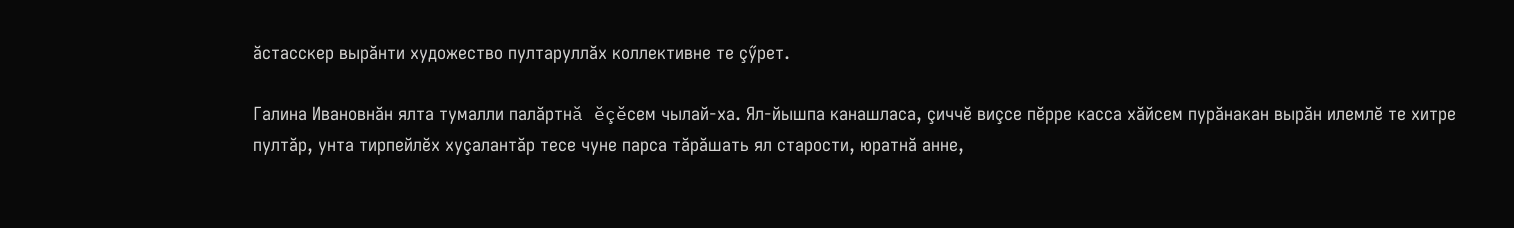ăстасскер вырăнти художество пултаруллăх коллективне те çӳрет.

Галина Ивановнăн ялта тумалли палăртнă ĕçĕсем чылай-ха. Ял-йышпа канашласа, çиччĕ виçсе пĕрре касса хăйсем пурăнакан вырăн илемлĕ те хитре пултăр, унта тирпейлĕх хуçалантăр тесе чуне парса тăрăшать ял старости, юратнă анне,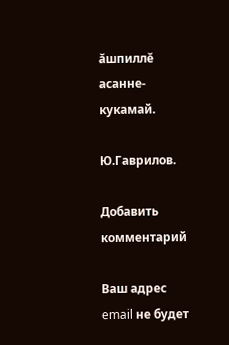ăшпиллĕ асанне-кукамай.

Ю.Гаврилов.

Добавить комментарий

Ваш адрес email не будет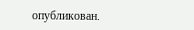опубликован.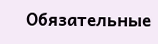Обязательные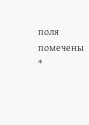поля помечены *